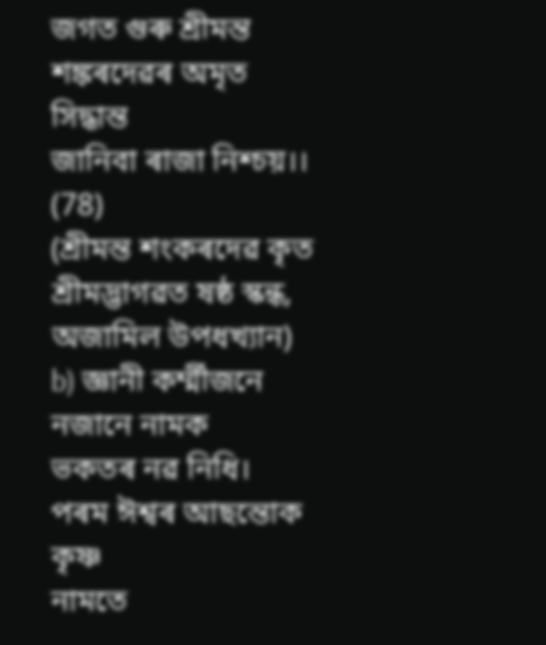জগত গুৰু শ্ৰীমন্ত শঙ্কৰদেৱৰ অমৃত সিদ্ধান্ত
জানিবা ৰাজা নিশ্চয়।। (78)
(শ্ৰীমন্ত শংকৰদেৱ কৃত শ্ৰীমদ্ভাগৱত ষষ্ঠ স্কন্ধ, অজামিল উপধখ্যান)
b) জ্ঞানী কৰ্ম্মীজনে নজানে নামক
ভকতৰ নৱ নিধি।
পৰম ঈশ্বৰ আছন্তোক কৃষ্ণ
নামতে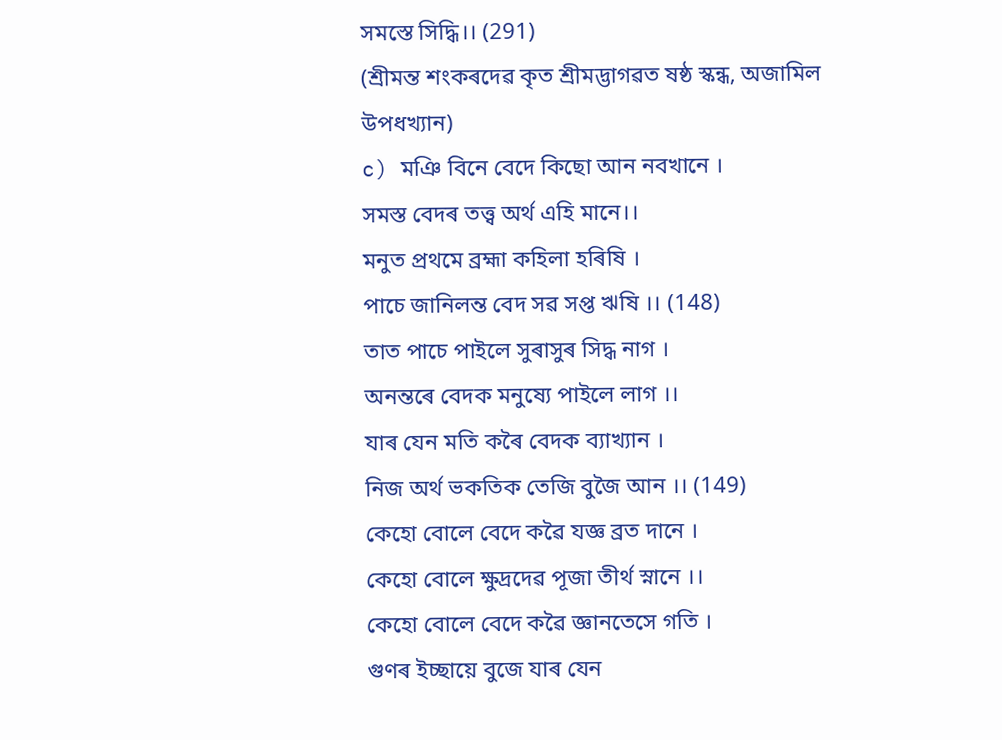সমস্তে সিদ্ধি।। (291)
(শ্ৰীমন্ত শংকৰদেৱ কৃত শ্ৰীমদ্ভাগৱত ষষ্ঠ স্কন্ধ, অজামিল উপধখ্যান)
c) মঞি বিনে বেদে কিছো আন নবখানে ।
সমস্ত বেদৰ তত্ত্ব অৰ্থ এহি মানে।।
মনুত প্ৰথমে ব্ৰহ্মা কহিলা হৰিষি ।
পাচে জানিলন্ত বেদ সৱ সপ্ত ঋষি ।। (148)
তাত পাচে পাইলে সুৰাসুৰ সিদ্ধ নাগ ।
অনন্তৰে বেদক মনুষ্যে পাইলে লাগ ।।
যাৰ যেন মতি কৰৈ বেদক ব্যাখ্যান ।
নিজ অৰ্থ ভকতিক তেজি বুজৈ আন ।। (149)
কেহো বোলে বেদে কৱৈ যজ্ঞ ব্ৰত দানে ।
কেহো বোলে ক্ষুদ্ৰদেৱ পূজা তীৰ্থ স্নানে ।।
কেহো বোলে বেদে কৱৈ জ্ঞানতেসে গতি ।
গুণৰ ইচ্ছায়ে বুজে যাৰ যেন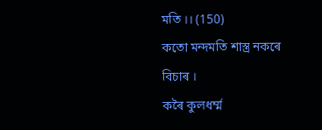মতি ।। (150)
কতো মন্দমতি শাস্ত্ৰ নকৰে বিচাৰ ।
কৰৈ কুলধৰ্ম্ম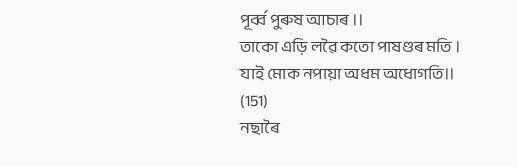পূৰ্ব্ব পুৰুষ আচাৰ ।।
তাকো এড়ি লৱৈ কতো পাষণ্ডৰ মতি ।
যাই মোক নপায়া অধম অধোগতি।। (151)
নছাৰৈ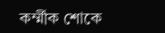কৰ্ম্মীক শোকে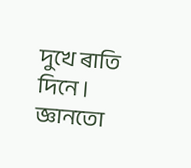দুখে ৰাতি দিনে ।
জ্ঞানতো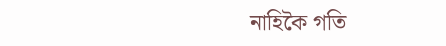নাহিকৈ গতি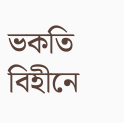ভকতি বিহীনে